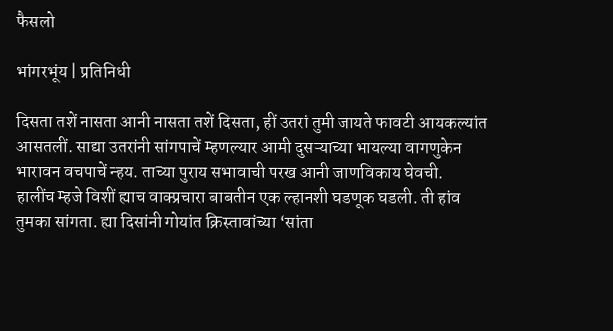फैसलो

भांगरभूंय | प्रतिनिधी

दिसता तशें नासता आनी नासता तशें दिसता, हीं उतरां तुमी जायते फावटी आयकल्यांत आसतलीं. साद्या उतरांनी सांगपाचें म्हणल्यार आमी दुसऱ्याच्या भायल्या वागणुकेन भारावन वचपाचें न्हय. ताच्या पुराय सभावाची परख आनी जाणविकाय घेवची.
हालींच म्हजे विशीं ह्याच वाक्प्रचारा बाबतीन एक ल्हानशी घडणूक घडली. ती हांव तुमका सांगता. ह्या दिसांनी गोयांत क्रिस्तावांच्या ‘सांता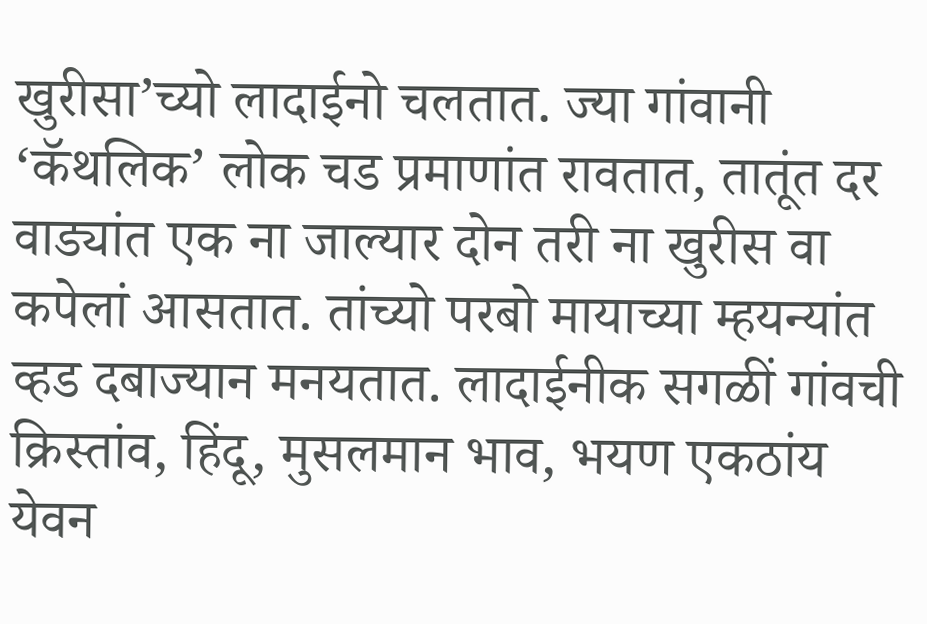खुरीसा’च्यो लादाईनो चलतात. ज्या गांवानी ‘कॅथलिक’ लोक चड प्रमाणांत रावतात, तातूंत दर वाड्यांत एक ना जाल्यार दोन तरी ना खुरीस वा कपेलां आसतात. तांच्यो परबो मायाच्या म्हयन्यांत व्हड दबाज्यान मनयतात. लादाईनीक सगळीं गांवची क्रिस्तांव, हिंदू, मुसलमान भाव, भयण एकठांय येवन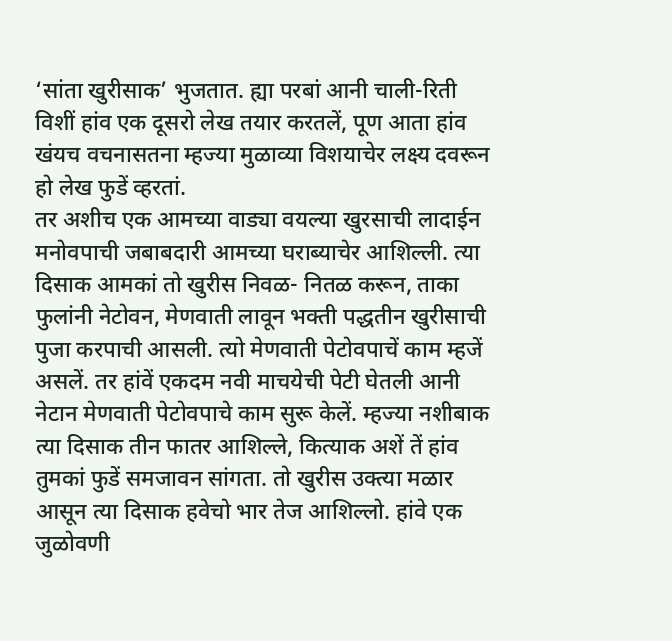‘सांता खुरीसाक’ भुजतात. ह्या परबां आनी चाली-रिती विशीं हांव एक दूसरो लेख तयार करतलें, पूण आता हांव खंयच वचनासतना म्हज्या मुळाव्या विशयाचेर लक्ष्य दवरून हो लेख फुडें व्हरतां.
तर अशीच एक आमच्या वाड्या वयल्या खुरसाची लादाईन मनोवपाची जबाबदारी आमच्या घराब्याचेर आशिल्ली. त्या दिसाक आमकां तो खुरीस निवळ- नितळ करून, ताका फुलांनी नेटोवन, मेणवाती लावून भक्ती पद्धतीन खुरीसाची पुजा करपाची आसली. त्यो मेणवाती पेटोवपाचें काम म्हजें असलें. तर हांवें एकदम नवी माचयेची पेटी घेतली आनी नेटान मेणवाती पेटोवपाचे काम सुरू केलें. म्हज्या नशीबाक त्या दिसाक तीन फातर आशिल्ले, कित्याक अशें तें हांव तुमकां फुडें समजावन सांगता. तो खुरीस उक्त्या मळार आसून त्या दिसाक हवेचो भार तेज आशिल्लो. हांवे एक जुळोवणी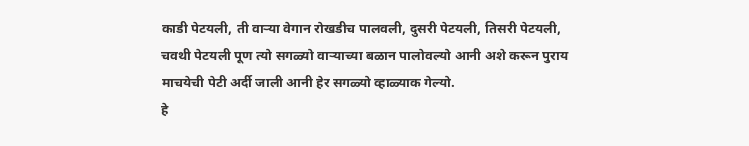काडी पेटयली, ती वाऱ्या वेगान रोखडीच पालवली, दुसरी पेटयली, तिसरी पेटयली, चवथी पेटयली पूण त्यो सगळ्यो वाऱ्याच्या बळान पालोवल्यो आनी अशे करून पुराय माचयेची पेटी अर्दी जाली आनी हेर सगळ्यो व्हाळ्याक गेल्यो.
हे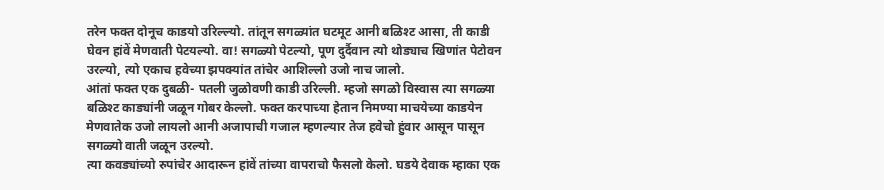तरेन फक्त दोनूच काडयो उरिल्ल्यो. तांतून सगळ्यांत घटमूट आनी बळिश्ट आसा, ती काडी घेवन हांवें मेणवाती पेटयल्यो. वा! सगळ्यो पेटल्यो, पूण दुर्दैवान त्यो थोड्याच खिणांत पेटोवन उरल्यो, त्यो एकाच हवेच्या झपक्यांत तांचेर आशिल्लो उजो नाच जालो.
आंतां फक्त एक दुबळी- पतली जुळोवणी काडी उरिल्ली. म्हजो सगळो विस्वास त्या सगळ्या बळिश्ट काड्यांनी जळून गोबर केल्लो. फक्त करपाच्या हेतान निमण्या माचयेच्या काडयेन मेणवातेक उजो लायलो आनी अजापाची गजाल म्हणल्यार तेज हवेचो हुंवार आसून पासून सगळ्यो वाती जळून उरल्यो.
त्या कवड्यांच्यो रुपांचेर आदारून हांवें तांच्या वापराचो फैसलो केलो. घडये देवाक म्हाका एक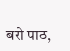बरो पाठ,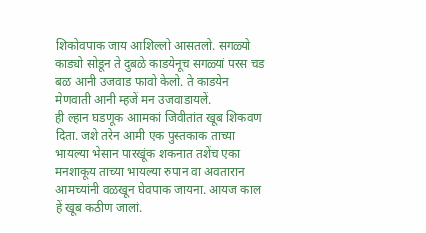शिकोवपाक जाय आशिल्लो आसतलो. सगळ्यो काड्यो सोडून ते दुबळे काडयेनूच सगळ्यां परस चड बळ आनी उजवाड फावो केलो. ते काडयेन मेणवाती आनी म्हजें मन उजवाडायलें.
ही ल्हान घडणूक आामकां जिवीतांत खूब शिकवण दिता. जशे तरेन आमी एक पुस्तकाक ताच्या भायल्या भेसान पारखूंक शकनात तशेंच एका मनशाकूय ताच्या भायल्या रुपान वा अवतारान आमच्यांनी वळखून घेवपाक जायना. आयज काल हें खूब कठीण जालां.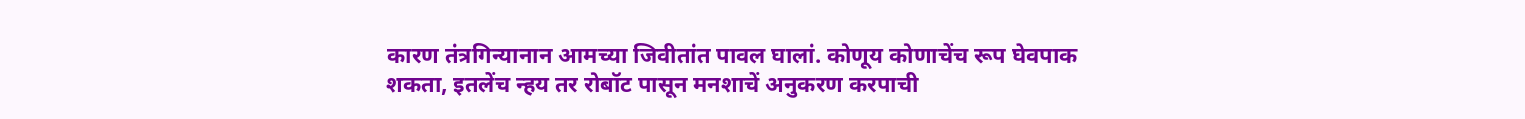कारण तंत्रगिन्यानान आमच्या जिवीतांत पावल घालां. कोणूय कोणाचेंच रूप घेवपाक शकता, इतलेंच न्हय तर रोबॉट पासून मनशाचें अनुकरण करपाची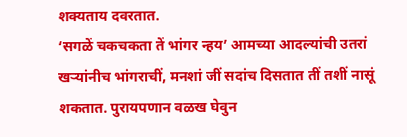शक्यताय दवरतात.
‘सगळें चकचकता तें भांगर न्हय’ आमच्या आदल्यांची उतरां खऱ्यांनीच भांगराचीं, मनशां जीं सदांच दिसतात तीं तशीं नासूं शकतात. पुरायपणान वळख घेवुन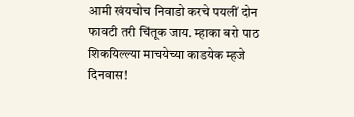आमी खंयचोच निवाडो करचे पयलीं दोन फावटी तरी चिंतूक जाय. म्हाका बरो पाठ शिकयिल्ल्या माचयेच्या काडयेक म्हजे दिनवास!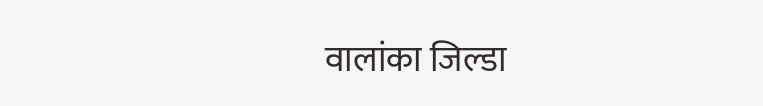वालांका जिल्डा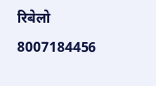रिबेलो
8007184456